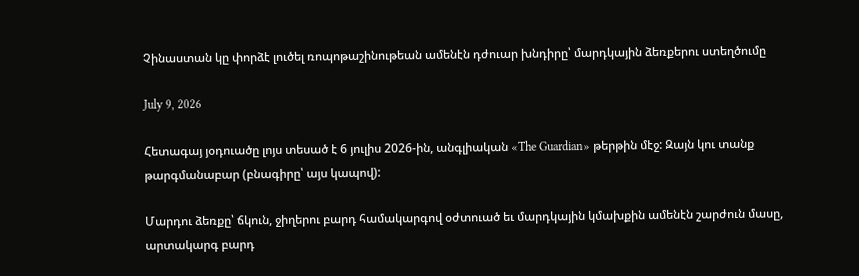Չինաստան կը փորձէ լուծել ռոպոթաշինութեան ամենէն դժուար խնդիրը՝ մարդկային ձեռքերու ստեղծումը

July 9, 2026

Հետագայ յօդուածը լոյս տեսած է 6 յուլիս 2026-ին, անգլիական «The Guardian» թերթին մէջ: Զայն կու տանք թարգմանաբար (բնագիրը՝ այս կապով):

Մարդու ձեռքը՝ ճկուն, ջիղերու բարդ համակարգով օժտուած եւ մարդկային կմախքին ամենէն շարժուն մասը, արտակարգ բարդ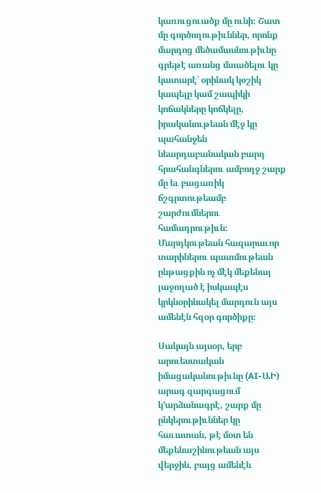կառուցուածք մը ունի։ Շատ մը գործողութիւններ, որոնք մարդոց մեծամասնութիւնը գրեթէ առանց մտածելու կը կատարէ՝ օրինակ կօշիկ կապելը կամ շապիկի կոճակները կոճկելը, իրականութեան մէջ կը պահանջեն նեարդաբանական բարդ հրահանգներու ամբողջ շարք մը եւ բացառիկ ճշգրտութեամբ շարժումներու համադրութիւն։ Մարդկութեան հազարաւոր տարիներու պատմութեան ընթացքին ոչ մէկ մեքենայ յաջողած է իսկապէս կրկնօրինակել մարդուն այս ամենէն հզօր գործիքը։

Սակայն այսօր, երբ արուեստական իմացականութիւնը (AI-ԱԻ) արագ զարգացում կ’արձանագրէ, շարք մը ընկերութիւններ կը հաւատան, թէ մօտ են մեքենաշինութեան այս վերջին, բայց ամենէն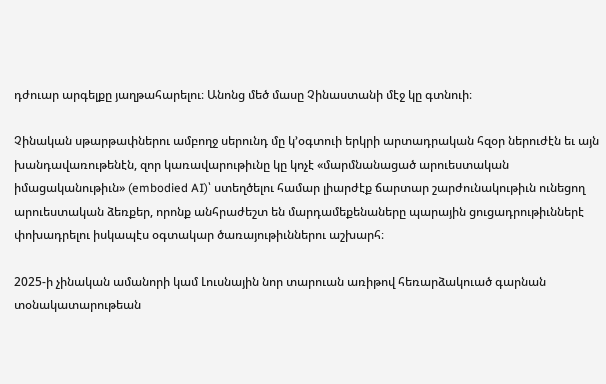դժուար արգելքը յաղթահարելու։ Անոնց մեծ մասը Չինաստանի մէջ կը գտնուի։

Չինական սթարթափներու ամբողջ սերունդ մը կ’օգտուի երկրի արտադրական հզօր ներուժէն եւ այն խանդավառութենէն, զոր կառավարութիւնը կը կոչէ «մարմնանացած արուեստական իմացականութիւն» (embodied AI)՝ ստեղծելու համար լիարժէք ճարտար շարժունակութիւն ունեցող արուեստական ձեռքեր, որոնք անհրաժեշտ են մարդամեքենաները պարային ցուցադրութիւններէ փոխադրելու իսկապէս օգտակար ծառայութիւններու աշխարհ։

2025-ի չինական ամանորի կամ Լուսնային նոր տարուան առիթով հեռարձակուած գարնան տօնակատարութեան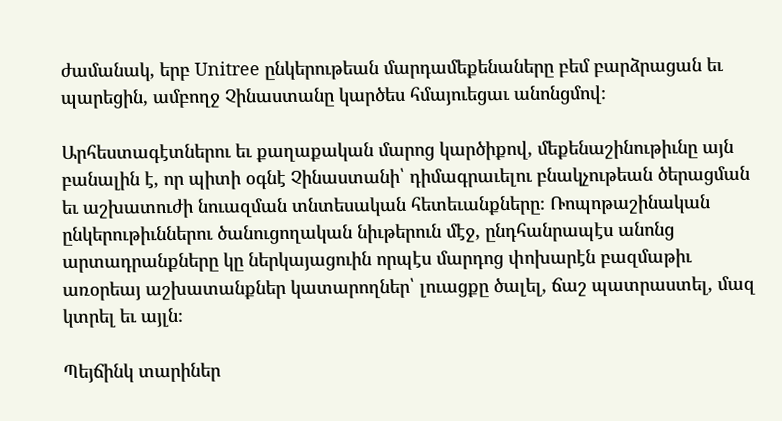ժամանակ, երբ Unitree ընկերութեան մարդամեքենաները բեմ բարձրացան եւ պարեցին, ամբողջ Չինաստանը կարծես հմայուեցաւ անոնցմով։

Արհեստագէտներու եւ քաղաքական մարոց կարծիքով, մեքենաշինութիւնը այն բանալին է, որ պիտի օգնէ Չինաստանի՝ դիմագրաւելու բնակչութեան ծերացման եւ աշխատուժի նուազման տնտեսական հետեւանքները։ Ռոպոթաշինական ընկերութիւններու ծանուցողական նիւթերուն մէջ, ընդհանրապէս անոնց արտադրանքները կը ներկայացուին որպէս մարդոց փոխարէն բազմաթիւ առօրեայ աշխատանքներ կատարողներ՝ լուացքը ծալել, ճաշ պատրաստել, մազ կտրել եւ այլն։

Պեյճինկ տարիներ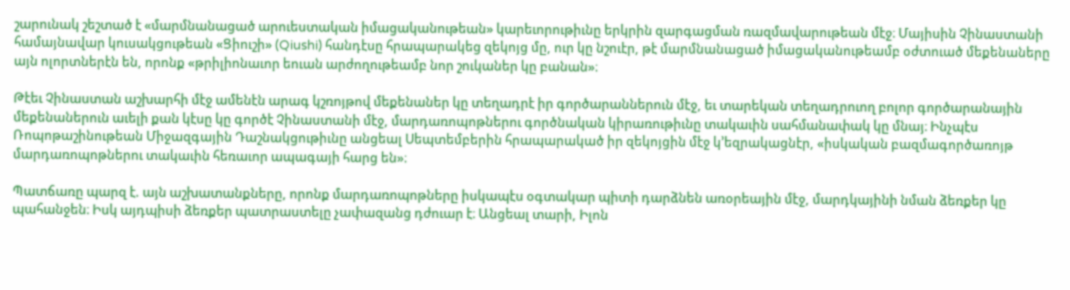շարունակ շեշտած է «մարմնանացած արուեստական իմացականութեան» կարեւորութիւնը երկրին զարգացման ռազմավարութեան մէջ։ Մայիսին Չինաստանի համայնավար կուսակցութեան «Ցիուշի» (Qiushi) հանդէսը հրապարակեց զեկոյց մը, ուր կը նշուէր, թէ մարմնանացած իմացականութեամբ օժտուած մեքենաները այն ոլորտներէն են, որոնք «թրիլիոնաւոր եուան արժողութեամբ նոր շուկաներ կը բանան»։

Թէեւ Չինաստան աշխարհի մէջ ամենէն արագ կշռոյթով մեքենաներ կը տեղադրէ իր գործարաններուն մէջ, եւ տարեկան տեղադրուող բոլոր գործարանային մեքենաներուն աւելի քան կէսը կը գործէ Չինաստանի մէջ, մարդառոպոթներու գործնական կիրառութիւնը տակաւին սահմանափակ կը մնայ։ Ինչպէս Ռոպոթաշինութեան Միջազգային Դաշնակցութիւնը անցեալ Սեպտեմբերին հրապարակած իր զեկոյցին մէջ կ’եզրակացնէր, «իսկական բազմագործառոյթ մարդառոպոթներու տակաւին հեռաւոր ապագայի հարց են»։

Պատճառը պարզ է. այն աշխատանքները, որոնք մարդառոպոթները իսկապէս օգտակար պիտի դարձնեն առօրեային մէջ, մարդկայինի նման ձեռքեր կը պահանջեն։ Իսկ այդպիսի ձեռքեր պատրաստելը չափազանց դժուար է։ Անցեալ տարի, Իլոն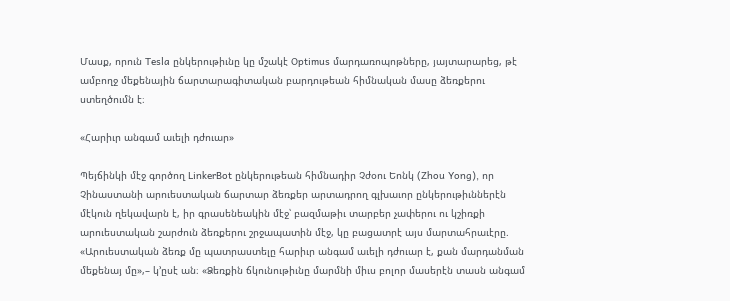Մասք, որուն Tesla ընկերութիւնը կը մշակէ Optimus մարդառոպոթները, յայտարարեց, թէ ամբողջ մեքենային ճարտարագիտական բարդութեան հիմնական մասը ձեռքերու ստեղծումն է։

«Հարիւր անգամ աւելի դժուար»

Պեյճինկի մէջ գործող LinkerBot ընկերութեան հիմնադիր Չժօու Եոնկ (Zhou Yong), որ Չինաստանի արուեստական ճարտար ձեռքեր արտադրող գլխաւոր ընկերութիւններէն մէկուն ղեկավարն է, իր գրասենեակին մէջ՝ բազմաթիւ տարբեր չափերու ու կշիռքի արուեստական շարժուն ձեռքերու շրջապատին մէջ, կը բացատրէ այս մարտահրաւէրը. «Արուեստական ձեռք մը պատրաստելը հարիւր անգամ աւելի դժուար է, քան մարդանման մեքենայ մը»,– կ’ըսէ ան։ «Ձեռքին ճկունութիւնը մարմնի միւս բոլոր մասերէն տասն անգամ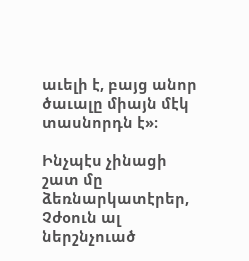աւելի է, բայց անոր ծաւալը միայն մէկ տասնորդն է»։

Ինչպէս չինացի շատ մը ձեռնարկատէրեր, Չժօուն ալ ներշնչուած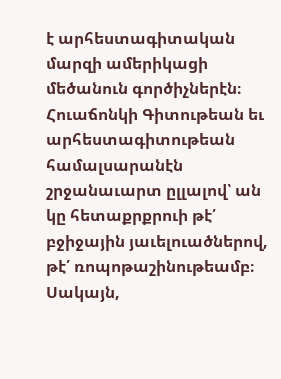է արհեստագիտական մարզի ամերիկացի մեծանուն գործիչներէն։ Հուաճոնկի Գիտութեան եւ արհեստագիտութեան համալսարանէն շրջանաւարտ ըլլալով՝ ան կը հետաքրքրուի թէ՛ բջիջային յաւելուածներով, թէ՛ ռոպոթաշինութեամբ։ Սակայն,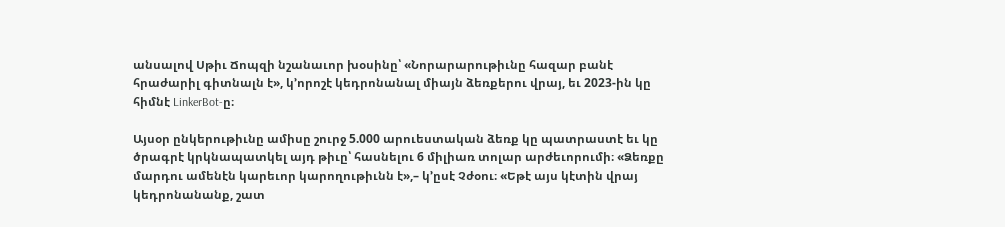անսալով Սթիւ Ճոպզի նշանաւոր խօսինը՝ «Նորարարութիւնը հազար բանէ հրաժարիլ գիտնալն է», կ’որոշէ կեդրոնանալ միայն ձեռքերու վրայ, եւ 2023-ին կը հիմնէ LinkerBot-ը։

Այսօր ընկերութիւնը ամիսը շուրջ 5.000 արուեստական ձեռք կը պատրաստէ եւ կը ծրագրէ կրկնապատկել այդ թիւը՝ հասնելու 6 միլիառ տոլար արժեւորումի։ «Ձեռքը մարդու ամենէն կարեւոր կարողութիւնն է»,– կ’ըսէ Չժօու։ «Եթէ այս կէտին վրայ կեդրոնանանք, շատ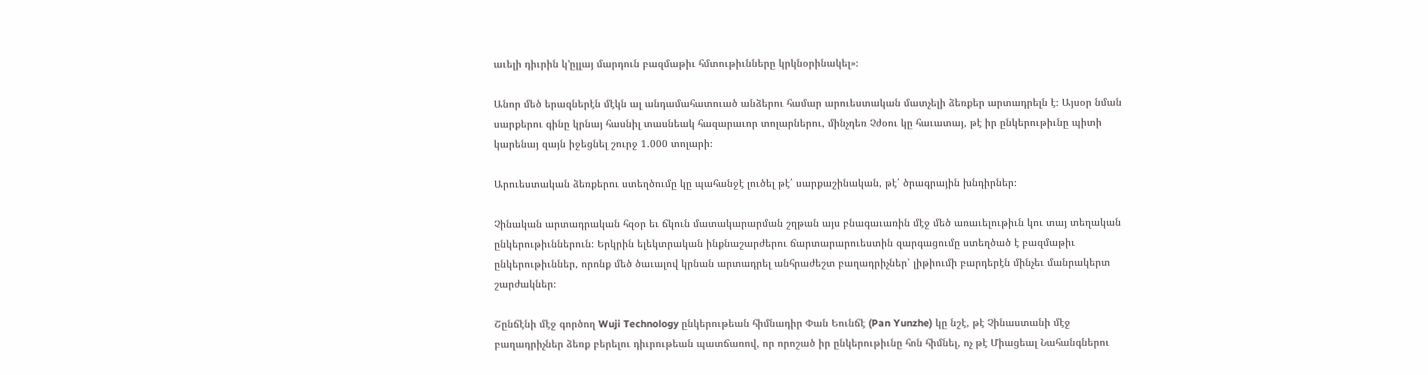աւելի դիւրին կ’ըլլայ մարդուն բազմաթիւ հմտութիւնները կրկնօրինակել»։

Անոր մեծ երազներէն մէկն ալ անդամահատուած անձերու համար արուեստական մատչելի ձեռքեր արտադրելն է։ Այսօր նման սարքերու գինը կրնայ հասնիլ տասնեակ հազարաւոր տոլարներու, մինչդեռ Չժօու կը հաւատայ, թէ իր ընկերութիւնը պիտի կարենայ զայն իջեցնել շուրջ 1.000 տոլարի։

Արուեստական ձեռքերու ստեղծումը կը պահանջէ լուծել թէ՛ սարքաշինական, թէ՛ ծրագրային խնդիրներ։

Չինական արտադրական հզօր եւ ճկուն մատակարարման շղթան այս բնագաւառին մէջ մեծ առաւելութիւն կու տայ տեղական ընկերութիւններուն։ Երկրին ելեկտրական ինքնաշարժերու ճարտարարուեստին զարգացումը ստեղծած է բազմաթիւ ընկերութիւններ, որոնք մեծ ծաւալով կրնան արտադրել անհրաժեշտ բաղադրիչներ՝ լիթիումի բարդերէն մինչեւ մանրակերտ շարժակներ։

Շընճէնի մէջ գործող Wuji Technology ընկերութեան հիմնադիր Փան Եունճէ (Pan Yunzhe) կը նշէ, թէ Չինաստանի մէջ բաղադրիչներ ձեռք բերելու դիւրութեան պատճառով, որ որոշած իր ընկերութիւնը հոն հիմնել, ոչ թէ Միացեալ Նահանգներու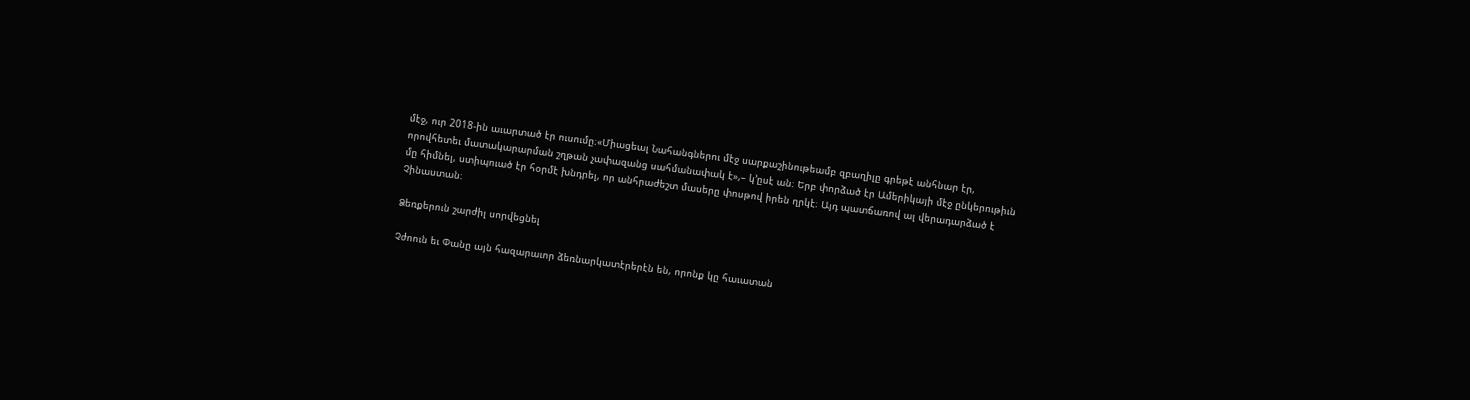մէջ, ուր 2018-ին աւարտած էր ուսումը։«Միացեալ Նահանգներու մէջ սարքաշինութեամբ զբաղիլը գրեթէ անհնար էր, որովհետեւ մատակարարման շղթան չափազանց սահմանափակ է»,– կ’ըսէ ան։ Երբ փորձած էր Ամերիկայի մէջ ընկերութիւն մը հիմնել, ստիպուած էր հօրմէ խնդրել, որ անհրաժեշտ մասերը փոսթով իրեն ղրկէ։ Այդ պատճառով ալ վերադարձած է Չինաստան։

Ձեռքերուն շարժիլ սորվեցնել

Չժոուն եւ Փանը այն հազարաւոր ձեռնարկատէրերէն են, որոնք կը հաւատան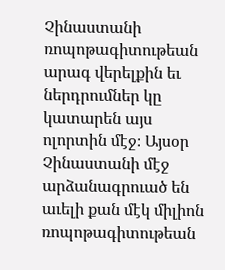Չինաստանի ռոպոթագիտութեան արագ վերելքին եւ ներդրումներ կը կատարեն այս ոլորտին մէջ։ Այսօր Չինաստանի մէջ արձանագրուած են աւելի քան մէկ միլիոն ռոպոթագիտութեան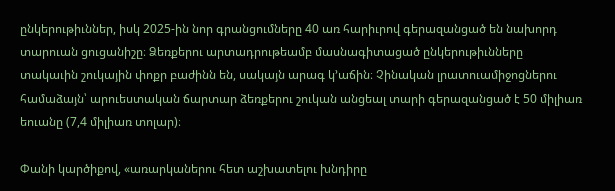ընկերութիւններ, իսկ 2025-ին նոր գրանցումները 40 առ հարիւրով գերազանցած են նախորդ տարուան ցուցանիշը։ Ձեռքերու արտադրութեամբ մասնագիտացած ընկերութիւնները տակաւին շուկային փոքր բաժինն են, սակայն արագ կ’աճին։ Չինական լրատուամիջոցներու համաձայն՝ արուեստական ճարտար ձեռքերու շուկան անցեալ տարի գերազանցած է 50 միլիառ եուանը (7,4 միլիառ տոլար)։

Փանի կարծիքով, «առարկաներու հետ աշխատելու խնդիրը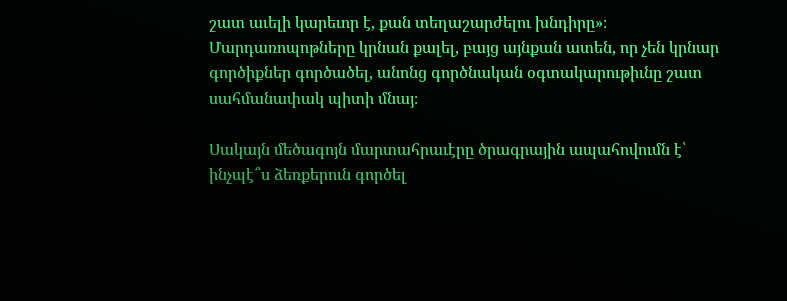շատ աւելի կարեւոր է, քան տեղաշարժելու խնդիրը»։ Մարդառոպոթները կրնան քալել, բայց այնքան ատեն, որ չեն կրնար գործիքներ գործածել, անոնց գործնական օգտակարութիւնը շատ սահմանափակ պիտի մնայ։

Սակայն մեծագոյն մարտահրաւէրը ծրագրային ապահովումն է՝ ինչպէ՞ս ձեռքերուն գործել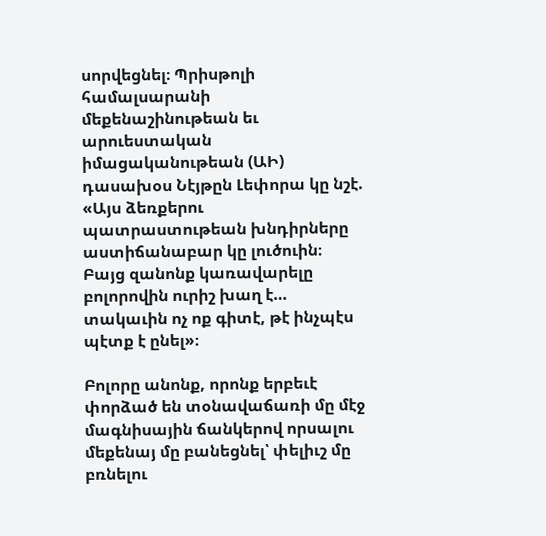սորվեցնել։ Պրիսթոլի համալսարանի մեքենաշինութեան եւ արուեստական իմացականութեան (ԱԻ) դասախօս Նէյթըն Լեփորա կը նշէ. «Այս ձեռքերու պատրաստութեան խնդիրները աստիճանաբար կը լուծուին։ Բայց զանոնք կառավարելը բոլորովին ուրիշ խաղ է… տակաւին ոչ ոք գիտէ, թէ ինչպէս պէտք է ընել»։

Բոլորը անոնք, որոնք երբեւէ փորձած են տօնավաճառի մը մէջ մագնիսային ճանկերով որսալու մեքենայ մը բանեցնել՝ փելիւշ մը  բռնելու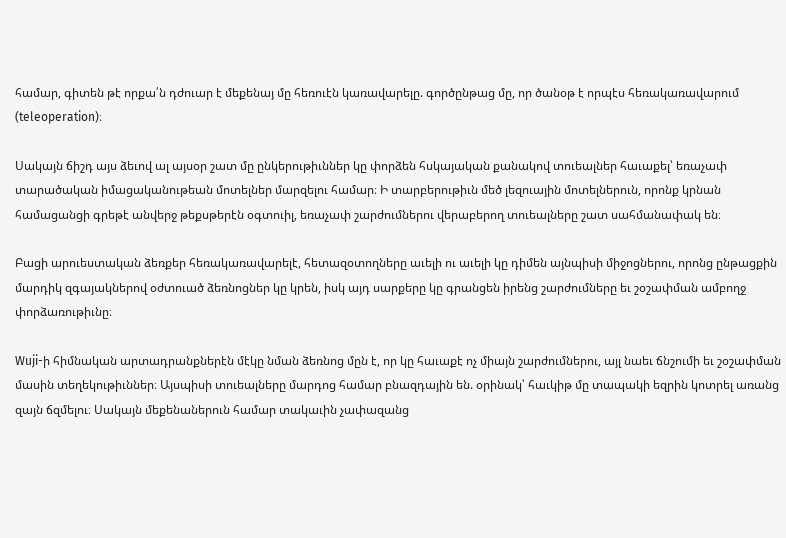համար, գիտեն թէ որքա՛ն դժուար է մեքենայ մը հեռուէն կառավարելը. գործընթաց մը, որ ծանօթ է որպէս հեռակառավարում (teleoperation)։

Սակայն ճիշդ այս ձեւով ալ այսօր շատ մը ընկերութիւններ կը փորձեն հսկայական քանակով տուեալներ հաւաքել՝ եռաչափ տարածական իմացականութեան մոտելներ մարզելու համար։ Ի տարբերութիւն մեծ լեզուային մոտելներուն, որոնք կրնան համացանցի գրեթէ անվերջ թեքսթերէն օգտուիլ, եռաչափ շարժումներու վերաբերող տուեալները շատ սահմանափակ են։

Բացի արուեստական ձեռքեր հեռակառավարելէ, հետազօտողները աւելի ու աւելի կը դիմեն այնպիսի միջոցներու, որոնց ընթացքին մարդիկ զգայակներով օժտուած ձեռնոցներ կը կրեն, իսկ այդ սարքերը կը գրանցեն իրենց շարժումները եւ շօշափման ամբողջ փորձառութիւնը։

Wuji-ի հիմնական արտադրանքներէն մէկը նման ձեռնոց մըն է, որ կը հաւաքէ ոչ միայն շարժումներու, այլ նաեւ ճնշումի եւ շօշափման մասին տեղեկութիւններ։ Այսպիսի տուեալները մարդոց համար բնազդային են. օրինակ՝ հաւկիթ մը տապակի եզրին կոտրել առանց զայն ճզմելու։ Սակայն մեքենաներուն համար տակաւին չափազանց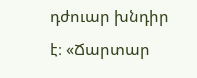դժուար խնդիր է։ «Ճարտար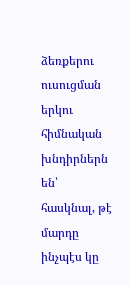ձեռքերու ուսուցման երկու հիմնական խնդիրներն են՝ հասկնալ, թէ մարդը ինչպէս կը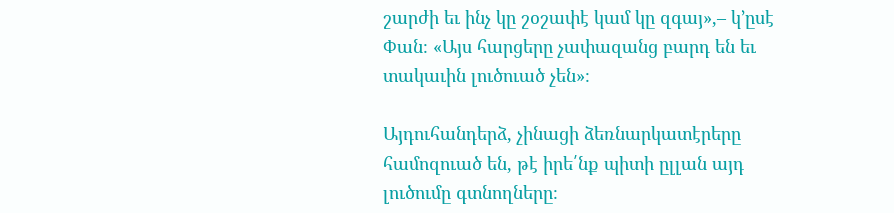շարժի եւ ինչ կը շօշափէ կամ կը զգայ»,– կ’ըսէ Փան։ «Այս հարցերը չափազանց բարդ են եւ տակաւին լուծուած չեն»։

Այդուհանդերձ, չինացի ձեռնարկատէրերը համոզուած են, թէ իրե՛նք պիտի ըլլան այդ լուծումը գտնողները։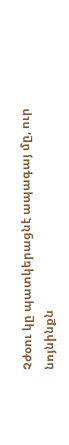Չժօու կը պատկերացնէ ապագայ մը, ուր նոյնինքն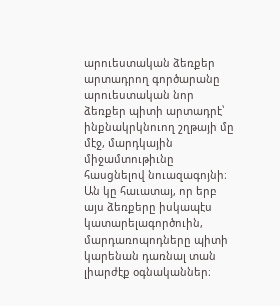արուեստական ձեռքեր արտադրող գործարանը արուեստական նոր ձեռքեր պիտի արտադրէ՝ ինքնակրկնուող շղթայի մը մէջ, մարդկային միջամտութիւնը հասցնելով նուազագոյնի։ Ան կը հաւատայ, որ երբ այս ձեռքերը իսկապէս կատարելագործուին, մարդառոպոդները պիտի կարենան դառնալ տան լիարժէք օգնականներ։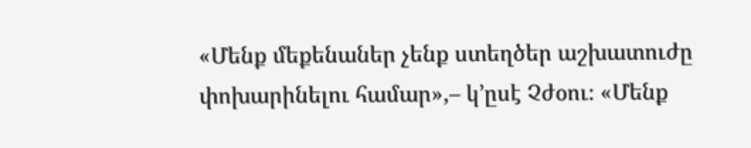«Մենք մեքենաներ չենք ստեղծեր աշխատուժը փոխարինելու համար»,– կ’ըսէ Չժօու։ «Մենք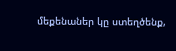մեքենաներ կը ստեղծենք,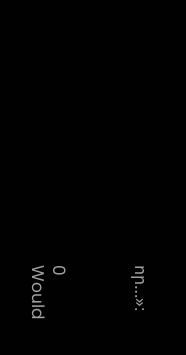որ…»։



0
Would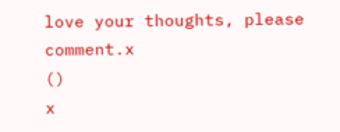love your thoughts, please comment.x
()
x